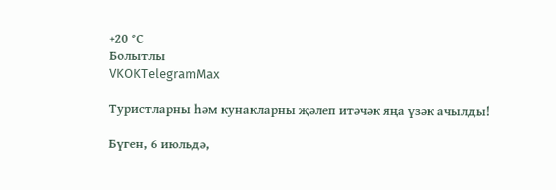+20 °С
Болытлы
VKOKTelegramMax

Туристларны һәм кунакларны җәлеп итәчәк яңа үзәк ачылды!

Бүген, 6 июльдә,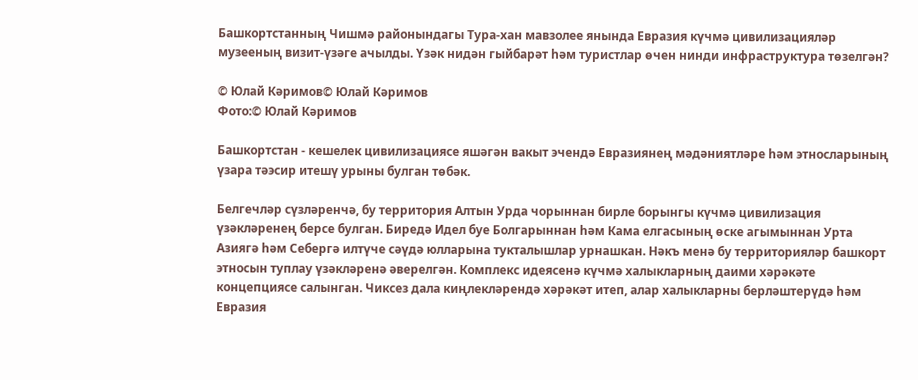Башкортстанның Чишмә районындагы Тура-хан мавзолее янында Евразия күчмә цивилизацияләр музееның визит-үзәге ачылды. Үзәк нидән гыйбарәт һәм туристлар өчен нинди инфраструктура төзелгән?

© Юлай Кәримов© Юлай Кәримов
Фото:© Юлай Кәримов

Башкортстан - кешелек цивилизациясе яшәгән вакыт эчендә Евразиянең мәдәниятләре һәм этносларының үзара тәэсир итешү урыны булган төбәк.

Белгечләр сүзләренчә, бу территория Алтын Урда чорыннан бирле борынгы күчмә цивилизация үзәкләренең берсе булган. Биредә Идел буе Болгарыннан һәм Кама елгасының өске агымыннан Урта Азиягә һәм Себергә илтүче сәүдә юлларына тукталышлар урнашкан. Нәкъ менә бу территорияләр башкорт этносын туплау үзәкләренә әверелгән. Комплекс идеясенә күчмә халыкларның даими хәрәкәте концепциясе салынган. Чиксез дала киңлекләрендә хәрәкәт итеп, алар халыкларны берләштерүдә һәм Евразия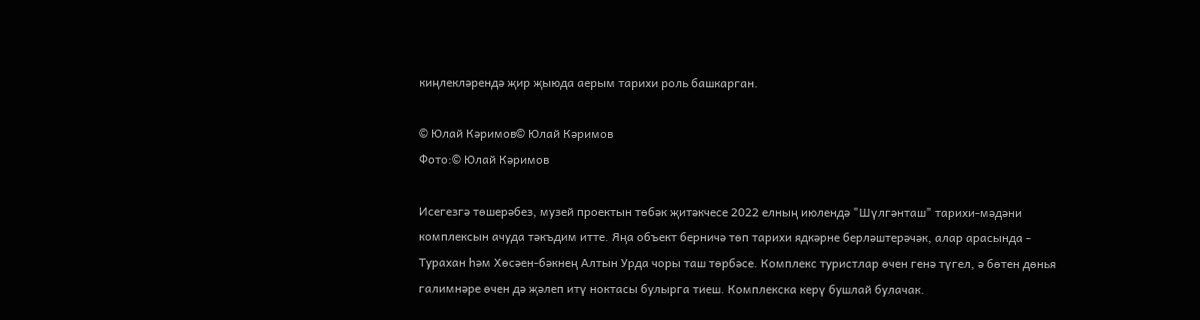киңлекләрендә җир җыюда аерым тарихи роль башкарган.

© Юлай Кәримов© Юлай Кәримов
Фото:© Юлай Кәримов

Исегезгә төшерәбез, музей проектын төбәк җитәкчесе 2022 елның июлендә "Шүлгәнташ" тарихи-мәдәни комплексын ачуда тәкъдим итте. Яңа объект берничә төп тарихи ядкәрне берләштерәчәк, алар арасында - Турахан һәм Хөсәен-бәкнең Алтын Урда чоры таш төрбәсе. Комплекс туристлар өчен генә түгел, ә бөтен дөнья галимнәре өчен дә җәлеп итү ноктасы булырга тиеш. Комплекска керү бушлай булачак.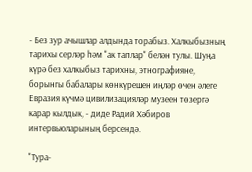- Без зур ачышлар алдында торабыз. Халкыбызның тарихы серләр һәм "ак таплар" белән тулы. Шуңа күрә без халкыбыз тарихны, этнографияне, борынгы бабалары көнкүрешен иңләр өчен әлеге Евразия күчмә цивилизацияләр музеен төзергә карар кылдык, - диде Радий Хәбиров интервьюларының берсендә.

"Тура-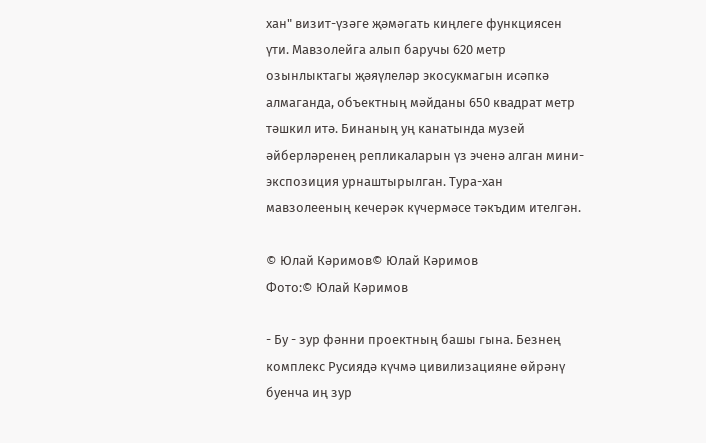хан" визит-үзәге җәмәгать киңлеге функциясен үти. Мавзолейга алып баручы 620 метр озынлыктагы җәяүлеләр экосукмагын исәпкә алмаганда, объектның мәйданы 650 квадрат метр тәшкил итә. Бинаның уң канатында музей әйберләренең репликаларын үз эченә алган мини-экспозиция урнаштырылган. Тура-хан мавзолееның кечерәк күчермәсе тәкъдим ителгән.

© Юлай Кәримов© Юлай Кәримов
Фото:© Юлай Кәримов

- Бу - зур фәнни проектның башы гына. Безнең комплекс Русиядә күчмә цивилизацияне өйрәнү буенча иң зур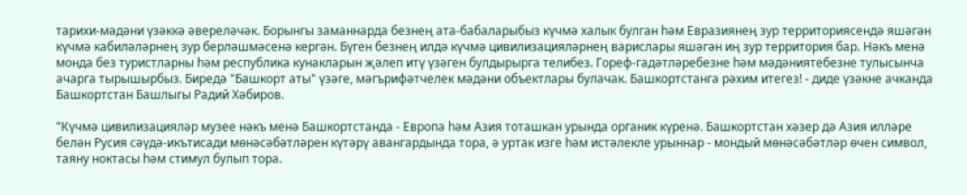тарихи-мәдәни үзәккә әвереләчәк. Борынгы заманнарда безнең ата-бабаларыбыз күчмә халык булган һәм Евразиянең зур территориясендә яшәгән күчмә кабиләләрнең зур берләшмәсенә кергән. Бүген безнең илдә күчмә цивилизацияләрнең варислары яшәгән иң зур территория бар. Нәкъ менә монда без туристларны һәм республика кунакларын җәлеп итү үзәген булдырырга телибез. Гореф-гадәтләребезне һәм мәдәниятебезне тулысынча ачарга тырышырбыз. Биредә "Башкорт аты" үзәге, мәгърифәтчелек мәдәни объектлары булачак. Башкортстанга рәхим итегез! - диде үзәкне ачканда Башкортстан Башлыгы Радий Хәбиров.

"Күчмә цивилизацияләр музее нәкъ менә Башкортстанда - Европа һәм Азия тоташкан урында органик күренә. Башкортстан хәзер дә Азия илләре белән Русия сәүдә-икътисади мөнәсәбәтләрен күтәрү авангардында тора, ә уртак изге һәм истәлекле урыннар - мондый мөнәсәбәтләр өчен символ, таяну ноктасы һәм стимул булып тора.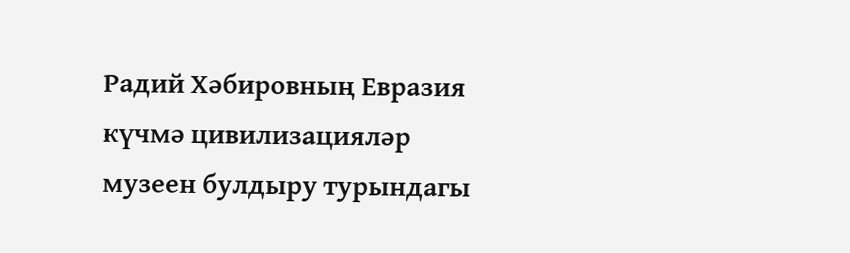Радий Хәбировның Евразия күчмә цивилизацияләр музеен булдыру турындагы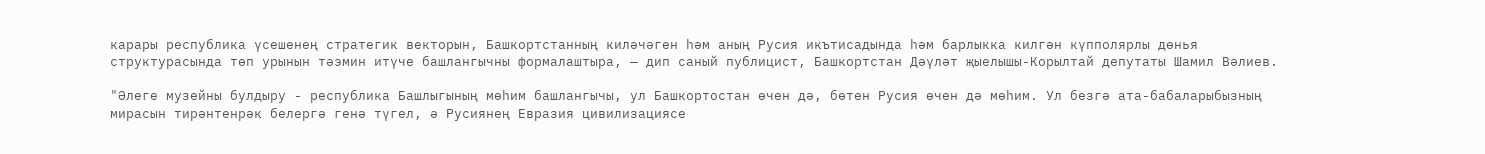карары республика үсешенең стратегик векторын, Башкортстанның киләчәген һәм аның Русия икътисадында һәм барлыкка килгән күпполярлы дөнья структурасында төп урынын тәэмин итүче башлангычны формалаштыра, — дип саный публицист, Башкортстан Дәүләт җыелышы-Корылтай депутаты Шамил Вәлиев.

"Әлеге музейны булдыру - республика Башлыгының мөһим башлангычы, ул Башкортостан өчен дә, бөтен Русия өчен дә мөһим. Ул безгә ата-бабаларыбызның мирасын тирәнтенрәк белергә генә түгел, ә Русиянең Евразия цивилизациясе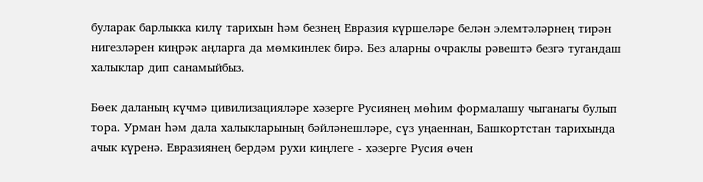буларак барлыкка килү тарихын һәм безнең Евразия күршеләре белән элемтәләрнең тирән нигезләрен киңрәк аңларга да мөмкинлек бирә. Без аларны очраклы рәвештә безгә тугандаш халыклар дип санамыйбыз.

Бөек даланың күчмә цивилизацияләре хәзерге Русиянең мөһим формалашу чыганагы булып тора. Урман һәм дала халыкларының бәйләнешләре, сүз уңаеннан, Башкортстан тарихында ачык күренә. Евразиянең бердәм рухи киңлеге - хәзерге Русия өчен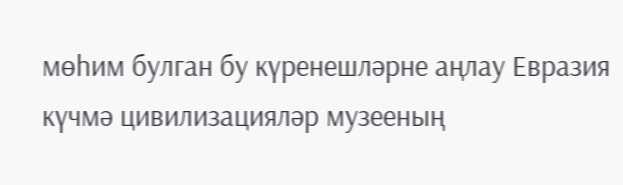мөһим булган бу күренешләрне аңлау Евразия күчмә цивилизацияләр музееның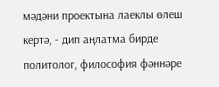мәдәни проектына лаеклы өлеш кертә, - дип аңлатма бирде политолог, философия фәннәре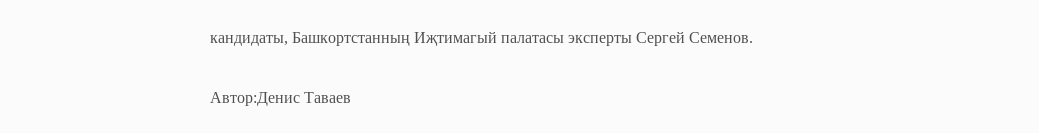кандидаты, Башкортстанның Иҗтимагый палатасы эксперты Сергей Семенов.

Автор:Денис Таваев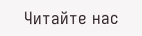Читайте нас